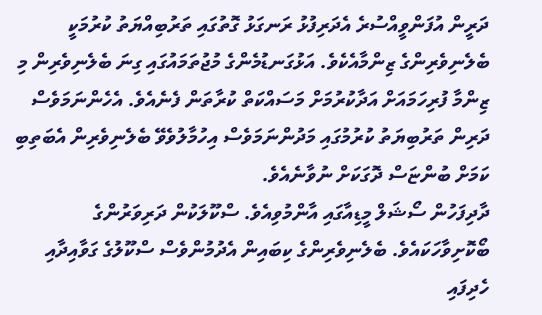ދަރީން އުފަންވީއްސުރެ އެދަރިފުޅު ރަނގަޅު ގޮތުގައި ތަރުބިއްޔަތު ކުރުމަކީ ބެލެނިވެރިންގެ ޒިންމާއެކެވެ. އަޅުގަނޑުމެންގެ މުޖުތަމައުގައި ގިނަ ބެލެނިވެރިން މި ޒިންމާ ފުރިހަމައަށް އަދާކުރުމަށް މަސައްކަތް ކުރާތަން ފެނެއެވެ. އެހެންނަމަވެސް ދަރިން ތަރުބިޔަތު ކުރުމުގައި މަދުންނަމަވެސް އިހުމާލުވެވޭ ބެލެނިވެރިން އެބަތިބި ކަމަށް ބުންޏަސް ދޮގަކަށް ނުވާނެއެވެ.
ދާދިފަހުން ސޯޝަލް މީޑިއާގައި އާންމުވިއެވެ. ސްކޫލަކުން ދަރިވަރުންގެ ބޯކޮށިވާހަކައެވެ. ބެލެނިވެރިންގެ ކިބައިން އެދުމުންވެސް ސްކޫލުގެ ގަވާއިދާއި ހެދިފައި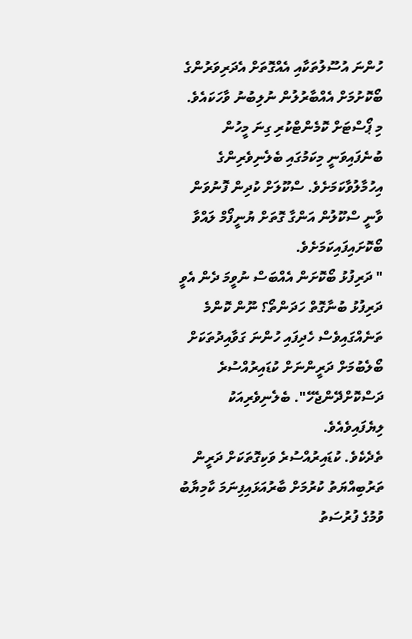ހުންނަ އުސޫލުތަކާއި އެއްގޮތަށް އެދަރިވަރުންގެ ބޯކޮށުމަށް އެއްބާރުލުން ނުލިބުނު ވާހަކައެވެ. މި ޕޯސްޓަށް ކޮމެންޓްކުރި ގިނަ މީހުން ބުނެފައިވަނީ މިކަމުގައި ބެލެނިވެރިންގެ އިހުމާލުވާކަމަށެވެ. ސްކޫލަށް ކުދިން ފޮނުވަން ވާނީ ސްކޫލުން އަންގާ ގޮތަށް ޔުނީފޯމް ލައްވާ ބޯކޮށައިފައިކަމަށެވެ.
" ދަރިފުޅު ބޯކޮށަން އެއްބަސް ނުވީމަ ދެން އެވީ ދަރިފުޅު ބުނާގޮތް ހަދަންތޯ؟ ނޫން ކޮންމެ ތަނެއްގައިވެސް ހެދިފައި ހުންނަ ގަވާއިދުތަކަށް ބޯލެބުމަށް ދަރީންނަށް ކުޑައިރުއްސުރެ ދަސްކޮށްދޭންޖެހޭ". ބެލެނިވެރިއަކު ލިޔެފައިވެއެވެ.
ތެދެކެވެ. ކުޑައިރުއްސުރެ ވަކިގޮތަކަށް ދަރީން ތަރުބިއްޔަތު ކުރުމަށް ބާރުއަޅައިފިނަމަ ކާމިޔާބު ވުމުގެ ފުރުސަތު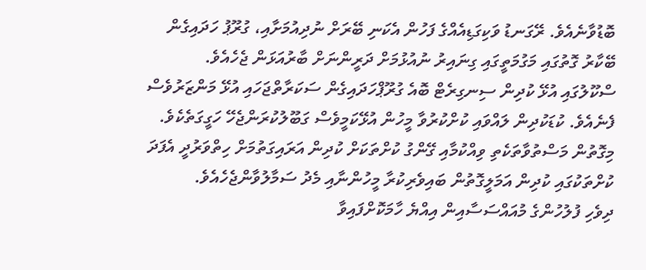ބޮޑުވާނެއެވެ. ރޭގަނޑު ވަކިގަޑިއެއްގެ ފަހުން އެކަނި ބޭރަށް ނުދިއުމަށާއި، ގުރޫޕު ހަދައިގެން ބޭކާރު ގޮތުގައި މަގުމަތީގައި ގިނައިރު ނުއުޅުމަށް ދަރީންނަށް ބާރުއަޅަން ޖެހެއެވެ.
ސްކޫލުގައި އުޅޭ ކުދިން ސިނގިރެޓް ބޮއެ ގުރޫޕްހަދައިގެން ސަކަރާތްޖަހައި އުޅޭ މަންޒަރުވެސް ފެނެއެވެ. ކުޑަކުދިން ލައްވައި ކުށްކުރުވާ މީހުން އުޅޭކަމީވެސް ގަބޫލުކުރަންޖެހޭ ހަގީގަތެކެވެ. މިގޮތުން މަސްތުވާތަކެތި ވިއްކުމާއި ގޭންގު ކުށްތަކަށް ކުދިން އަރައިގަތުމަށް ހިތްވަރުދީ އެފަދަ ކުށްތަކުގައި ކުދިން އަމަލީގޮތުން ބައިވެރިކުރާ މީހުންނާއި މެދު ސަމާލުވާންޖެހެއެވެ.
ދިވެހި ފުލުހުންގެ މުއައްސަސާއިން އިއްޔެ ހާމަކޮށްފައިވާ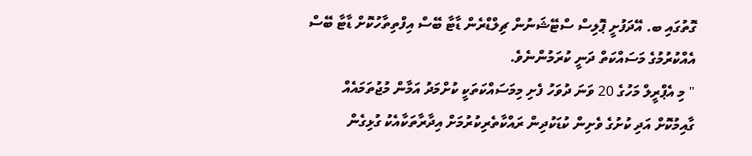ގޮތުގައި ބ. އޭދަފުށީ ޕޮލިސް ސްޓޭޝަނުން ޗިލްޑްރެން ޑާޓާ ބޭސް އިފްތިތާހުކޮށް ޑާޓާ ބޭސް އެއްކުރުމުގެ މަސައްކަތް ދަނީ ކުރަމުންނެވެ.
" މި އެޕްރީލް މަހުގެ 20 ވަނަ ދުވަހު ފެށި މިމަސައްކަތަކީ ކުށްމަދު އަމާން މުޖުތަމައެއް ގާއިމުކޮށް އަދި ކުށުގެ ވެށިން ކުޑަކުދިން ރައްކާތެރިކުރުމަށް އިދާރާތަކާއެކު ގުޅިގެން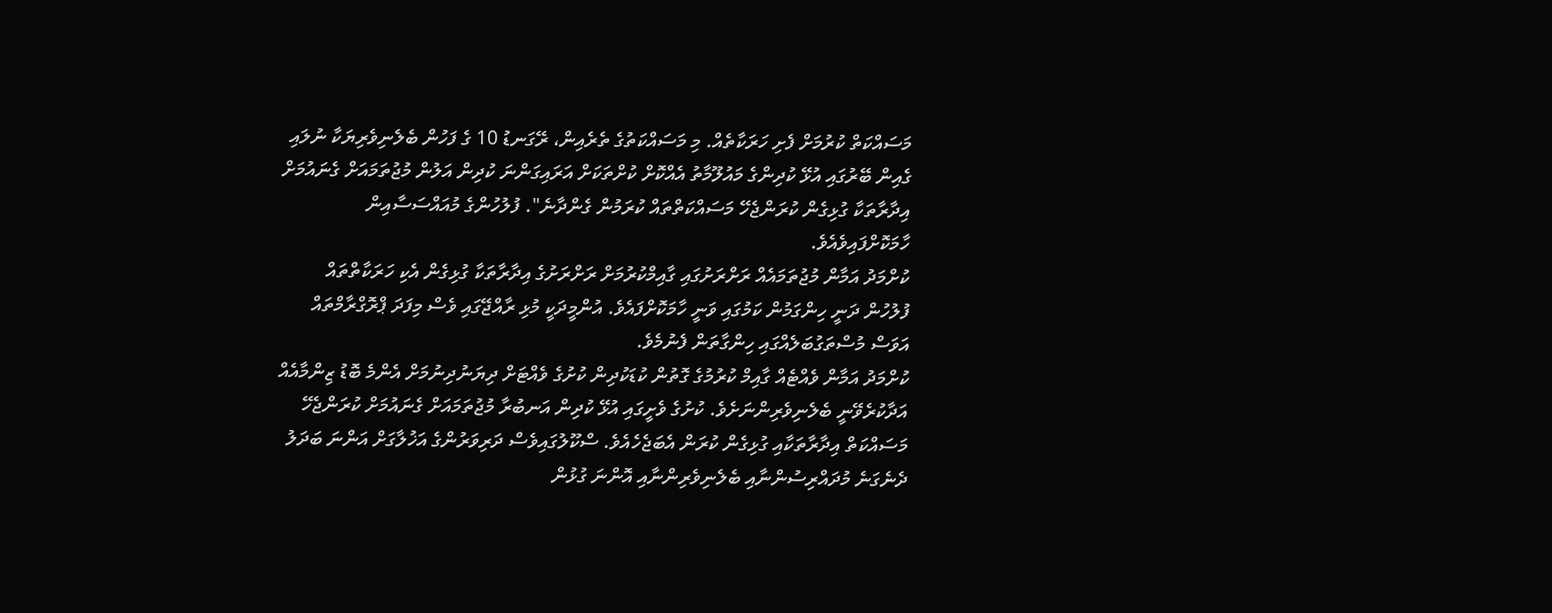މަސައްކަތް ކުރުމަށް ފެށި ހަރަކާތެއް. މި މަސައްކަތުގެ ތެރެއިން، ރޭގަނޑު 10 ގެ ފަހުން ބެލެނިވެރިޔަކާ ނުލައި ގެއިން ބޭރުގައި އުޅޭ ކުދިންގެ މައުލޫމާތު އެއްކޮށް ކުށްތަކަށް އަރައިގަންނަ ކުދިން އަލުން މުޖުތަމައަށް ގެނައުމަށް އިދާރާތަކާ ގުޅިގެން ކުރަންޖެހޭ މަސައްކަތްތައް ކުރަމުން ގެންދާނެ". ފުލުހުންގެ މުއައްސަސާއިން ހާމަކޮށްފައިވެއެވެ.
ކުށްމަދު އަމާން މުޖުތަމައެއް ރަށްރަށުގައި ގާއިމްކުރުމަށް ރަށްރަށުގެ އިދާރާތަކާ ގުޅިގެން އެކި ހަރަކާތްތައް ފުލުހުން ދަނީ ހިންގަމުން ކަމުގައި ވަނީ ހާމަކޮށްފައެވެ. އުންމީދަކީ މުޅި ރާއްޖޭގައި ވެސް މިފަދަ ޕްރޮގްރާމްތައް އަވަސް މުސްތަގުބަލެއްގައި ހިންގާތަން ފެނުމެވެ.
ކުށްމަދު އަމާން ވެއްޓެއް ގާއިމް ކުރުމުގެ ގޮތުން ކުޑަކުދިން ކުށުގެ ވެއްޓަށް ދިޔަނުދިނުމަށް އެންމެ ބޮޑު ޒިންމާއެއް އަދާކުރެވޭނީ ބެލެނިވެރިންނަށެވެ. ކުށުގެ ވެށީގައި އުޅޭ ކުދިން އަނބުރާ މުޖުތަމައަށް ގެނައުމަށް ކުރަންޖެހޭ މަސައްކަތް އިދާރާތަކާއި ގުޅިގެން ކުރަން އެބަޖެހެއެވެ. ސްކޫލުގައިވެސް ދަރިވަރުންގެ އަޚުލާގަށް އަންނަ ބަދަލު ދެނެގަނެ މުދައްރިސުންނާއި ބެލެނިވެރިންނާއި އޮންނަ ގުޅުން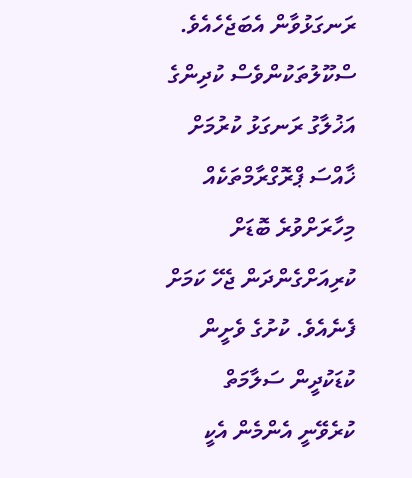ރަނގަޅުވާން އެބަޖެހެއެވެ. ސްކޫލުތަކުންވެސް ކުދިންގެ އަޚުލާގު ރަނގަޅު ކުރުމަށް ޚާއްސަ ޕްރޮގްރާމްތަކެއް މިހާރަށްވުރެ ބޮޑަށް ކުރިއަށްގެންދަން ޖެހޭ ކަމަށް ފެނެއެވެ. ކުށުގެ ވެށީން ކުޑަކުދީން ސަލާމަތް ކުރެވޭނީ އެންމެން އެކީ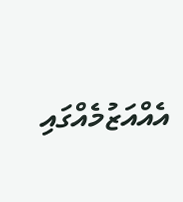އެއްއަޒުމެއްގައި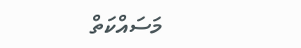މަސައްކަތް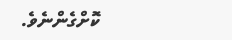ކޮށްގެންނެވެ.